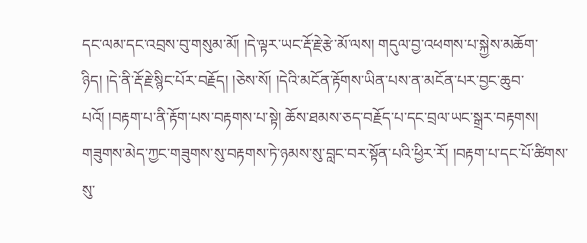དང་ལམ་དང་འབྲས་བུ་གསུམ་མོ། །དེ་ལྟར་ཡང་རྡོ་རྗེ་རྩེ་མོ་ལས། གདུལ་བྱ་འཕགས་པ་སྐྱེས་མཆོག་ཉིད། །དེ་ནི་རྡོ་རྗེ་སྙིང་པོར་བརྗོད། །ཅེས་སོ། །དེའི་མངོན་རྟོགས་ཡིན་པས་ན་མངོན་པར་བྱང་ཆུབ་པའོ། །བརྟག་པ་ནི་རྟོག་པས་བརྟགས་པ་སྟེ། ཆོས་ཐམས་ཅད་བརྗོད་པ་དང་བྲལ་ཡང་སྒྲར་བརྟགས། གཟུགས་མེད་ཀྱང་གཟུགས་སུ་བརྟགས་ཏེ་ཉམས་སུ་བླང་བར་སྟོན་པའི་ཕྱིར་རོ། །བརྟག་པ་དང་པོ་ཚིགས་སུ་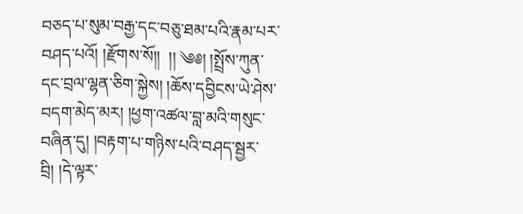བཅད་པ་སུམ་བརྒྱ་དང་བཅུ་ཐམ་པའི་རྣམ་པར་བཤད་པའོ། །རྫོགས་སོ།།  །། ༄༅། །སྤྲོས་ཀུན་དང་བྲལ་ལྷན་ཅིག་སྐྱེས། །ཆོས་དབྱིངས་ཡེ་ཤེས་བདག་མེད་མར། །ཕྱག་འཚལ་བླ་མའི་གསུང་བཞིན་དུ། །བརྟག་པ་གཉིས་པའི་བཤད་སྦྱར་བྲི། །དེ་ལྟར་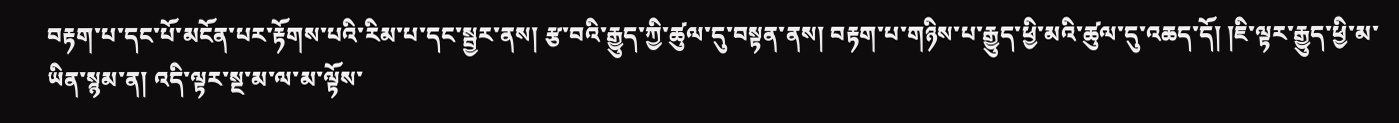བརྟག་པ་དང་པོ་མངོན་པར་རྟོགས་པའི་རིམ་པ་དང་སྦྱར་ནས། རྩ་བའི་རྒྱུད་ཀྱི་ཚུལ་དུ་བསྟན་ནས། བརྟག་པ་གཉིས་པ་རྒྱུད་ཕྱི་མའི་ཚུལ་དུ་འཆད་དོ། །ཇི་ལྟར་རྒྱུད་ཕྱི་མ་ཡིན་སྙམ་ན། འདི་ལྟར་སྔ་མ་ལ་མ་ལྟོས་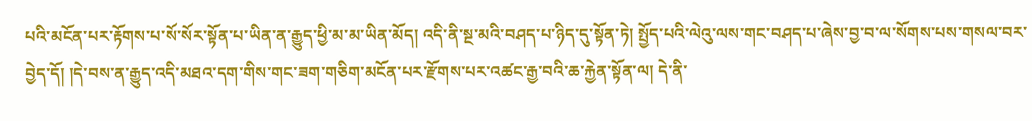པའི་མངོན་པར་རྟོགས་པ་སོ་སོར་སྟོན་པ་ཡིན་ན་རྒྱུད་ཕྱི་མ་མ་ཡིན་མོད། འདི་ནི་སྔ་མའི་བཤད་པ་ཉིད་དུ་སྟོན་ཏེ། སྤྱོད་པའི་ལེའུ་ལས་གང་བཤད་པ་ཞེས་བྱ་བ་ལ་སོགས་པས་གསལ་བར་བྱེད་དོ། །དེ་བས་ན་རྒྱུད་འདི་མཐའ་དག་གིས་གང་ཟག་གཅིག་མངོན་པར་རྫོགས་པར་འཚང་རྒྱ་བའི་ཆ་རྐྱེན་སྟོན་ལ། དེ་ནི་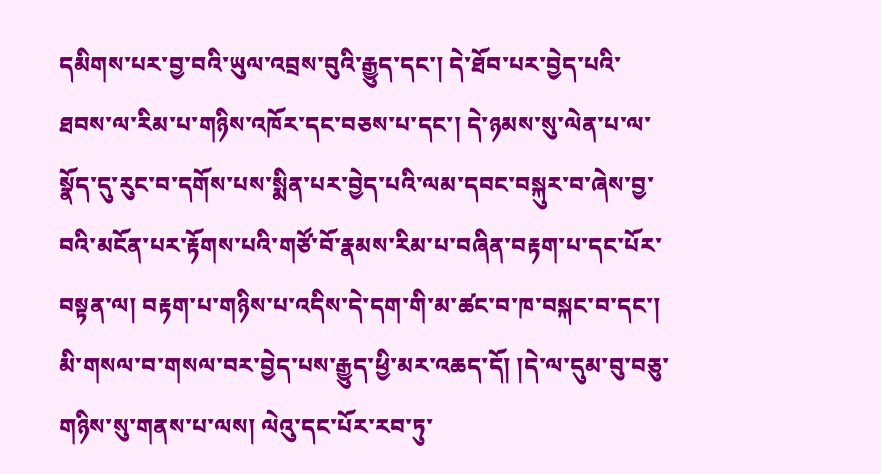དམིགས་པར་བྱ་བའི་ཡུལ་འབྲས་བུའི་རྒྱུད་དང་། དེ་ཐོབ་པར་བྱེད་པའི་ཐབས་ལ་རིམ་པ་གཉིས་འཁོར་དང་བཅས་པ་དང་། དེ་ཉམས་སུ་ལེན་པ་ལ་སྣོད་དུ་རུང་བ་དགོས་པས་སྨིན་པར་བྱེད་པའི་ལམ་དབང་བསྐུར་བ་ཞེས་བྱ་བའི་མངོན་པར་རྟོགས་པའི་གཙོ་བོ་རྣམས་རིམ་པ་བཞིན་བརྟག་པ་དང་པོར་བསྟན་ལ། བརྟག་པ་གཉིས་པ་འདིས་དེ་དག་གི་མ་ཚང་བ་ཁ་བསྐང་བ་དང་། མི་གསལ་བ་གསལ་བར་བྱེད་པས་རྒྱུད་ཕྱི་མར་འཆད་དོ། །དེ་ལ་དུམ་བུ་བཅུ་གཉིས་སུ་གནས་པ་ལས། ལེའུ་དང་པོར་རབ་ཏུ་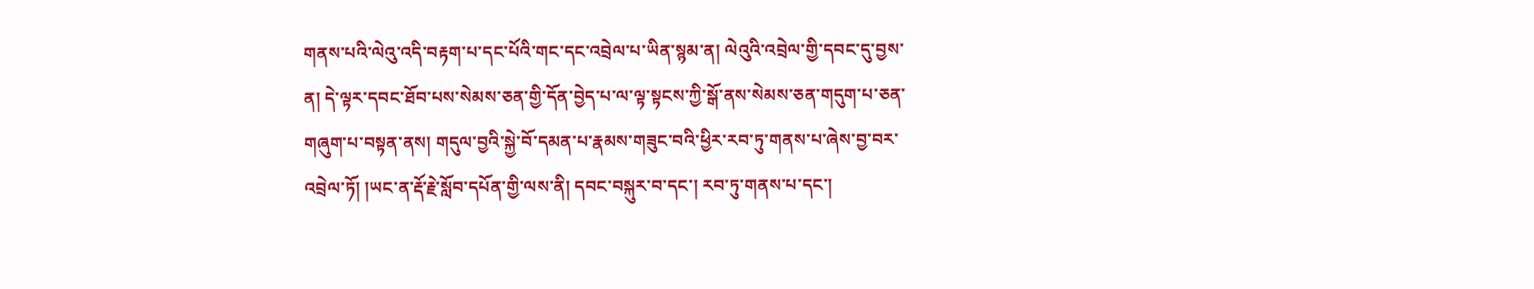གནས་པའི་ལེའུ་འདི་བརྟག་པ་དང་པོའི་གང་དང་འབྲེལ་པ་ཡིན་སྙམ་ན། ལེའུའི་འབྲེལ་གྱི་དབང་དུ་བྱས་ན། དེ་ལྟར་དབང་ཐོབ་པས་སེམས་ཅན་གྱི་དོན་བྱེད་པ་ལ་ལྟ་སྟངས་ཀྱི་སྒོ་ནས་སེམས་ཅན་གདུག་པ་ཅན་གཞུག་པ་བསྟན་ནས། གདུལ་བྱའི་སྐྱེ་བོ་དམན་པ་རྣམས་གཟུང་བའི་ཕྱིར་རབ་ཏུ་གནས་པ་ཞེས་བྱ་བར་འབྲེལ་ཏོ། །ཡང་ན་རྡོ་རྗེ་སློབ་དཔོན་གྱི་ལས་ནི། དབང་བསྐུར་བ་དང་། རབ་ཏུ་གནས་པ་དང་།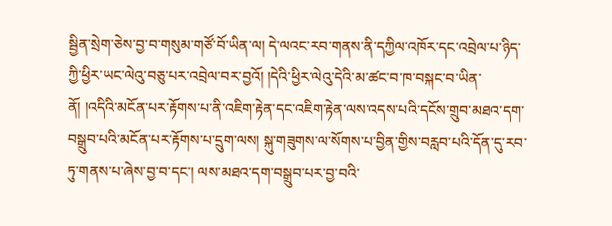སྦྱིན་སྲེག་ཅེས་བྱ་བ་གསུམ་གཙོ་བོ་ཡིན་ལ། དེ་ལའང་རབ་གནས་ནི་དཀྱིལ་འཁོར་དང་འབྲེལ་པ་ཉིད་ཀྱི་ཕྱིར་ཡང་ལེའུ་བཅུ་པར་འབྲེལ་བར་བྱའོ། །དེའི་ཕྱིར་ལེའུ་དེའི་མ་ཚང་བ་ཁ་བསྐང་བ་ཡིན་ནོ། །འདིའི་མངོན་པར་རྟོགས་པ་ནི་འཇིག་རྟེན་དང་འཇིག་རྟེན་ལས་འདས་པའི་དངོས་གྲུབ་མཐའ་དག་བསྒྲུབ་པའི་མངོན་པར་རྟོགས་པ་དྲུག་ལས། སྐུ་གཟུགས་ལ་སོགས་པ་བྱིན་གྱིས་བརླབ་པའི་དོན་དུ་རབ་ཏུ་གནས་པ་ཞེས་བྱ་བ་དང་། ལས་མཐའ་དག་བསྒྲུབ་པར་བྱ་བའི་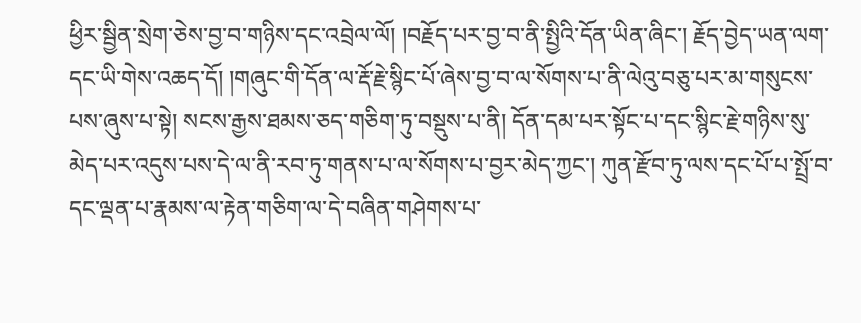ཕྱིར་སྦྱིན་སྲེག་ཅེས་བྱ་བ་གཉིས་དང་འབྲེལ་ལོ། །བརྗོད་པར་བྱ་བ་ནི་སྤྱིའི་དོན་ཡིན་ཞིང་། རྗོད་བྱེད་ཡན་ལག་དང་ཡི་གེས་འཆད་དོ། །གཞུང་གི་དོན་ལ་རྡོ་རྗེ་སྙིང་པོ་ཞེས་བྱ་བ་ལ་སོགས་པ་ནི་ལེའུ་བཅུ་པར་མ་གསུངས་པས་ཞུས་པ་སྟེ། སངས་རྒྱས་ཐམས་ཅད་གཅིག་ཏུ་བསྡུས་པ་ནི། དོན་དམ་པར་སྟོང་པ་དང་སྙིང་རྗེ་གཉིས་སུ་མེད་པར་འདུས་པས་དེ་ལ་ནི་རབ་ཏུ་གནས་པ་ལ་སོགས་པ་བྱར་མེད་ཀྱང་། ཀུན་རྫོབ་ཏུ་ལས་དང་པོ་པ་སྤྲོ་བ་དང་ལྡན་པ་རྣམས་ལ་རྟེན་གཅིག་ལ་དེ་བཞིན་གཤེགས་པ་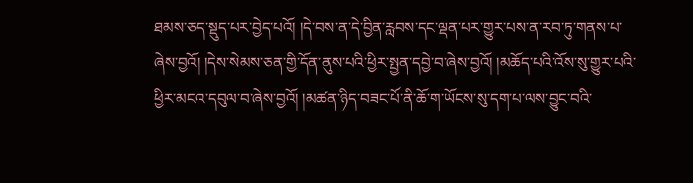ཐམས་ཅད་སྡུད་པར་བྱེད་པའོ། །དེ་བས་ན་དེ་བྱིན་རླབས་དང་ལྡན་པར་གྱུར་པས་ན་རབ་ཏུ་གནས་པ་ཞེས་བྱའོ། །དེས་སེམས་ཅན་གྱི་དོན་ནུས་པའི་ཕྱིར་སྤྱན་དབྱེ་བ་ཞེས་བྱའོ། །མཆོད་པའི་འོས་སུ་གྱུར་པའི་ཕྱིར་མངའ་དབུལ་བ་ཞེས་བྱའོ། །མཚན་ཉིད་བཟང་པོ་ནི་ཆོ་ག་ཡོངས་སུ་དག་པ་ལས་བྱུང་བའི་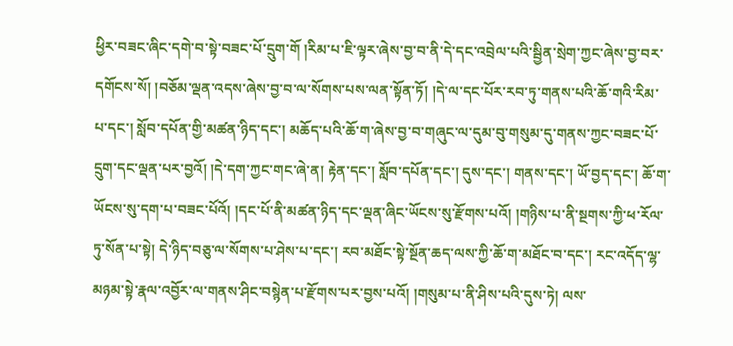ཕྱིར་བཟང་ཞིང་དགེ་བ་སྟེ་བཟང་པོ་དྲུག་གོ །རིམ་པ་ཇི་ལྟར་ཞེས་བྱ་བ་ནི་དེ་དང་འབྲེལ་པའི་སྦྱིན་སྲེག་ཀྱང་ཞེས་བྱ་བར་དགོངས་སོ། །བཅོམ་ལྡན་འདས་ཞེས་བྱ་བ་ལ་སོགས་པས་ལན་སྟོན་ཏོ། །དེ་ལ་དང་པོར་རབ་ཏུ་གནས་པའི་ཆོ་གའི་རིམ་པ་དང་། སློབ་དཔོན་གྱི་མཚན་ཉིད་དང་། མཆོད་པའི་ཆོ་ག་ཞེས་བྱ་བ་གཞུང་ལ་དུམ་བུ་གསུམ་དུ་གནས་ཀྱང་བཟང་པོ་དྲུག་དང་ལྡན་པར་བྱའོ། །དེ་དག་ཀྱང་གང་ཞེ་ན། རྟེན་དང་། སློབ་དཔོན་དང་། དུས་དང་། གནས་དང་། ཡོ་བྱད་དང་། ཆོ་ག་ཡོངས་སུ་དག་པ་བཟང་པོའོ། །དང་པོ་ནི་མཚན་ཉིད་དང་ལྡན་ཞིང་ཡོངས་སུ་རྫོགས་པའོ། །གཉིས་པ་ནི་སྔགས་ཀྱི་ཕ་རོལ་ཏུ་སོན་པ་སྟེ། དེ་ཉིད་བཅུ་ལ་སོགས་པ་ཤེས་པ་དང་། རབ་མཐོང་སྟེ་སྔོན་ཆད་ལས་ཀྱི་ཆོ་ག་མཐོང་བ་དང་། རང་འདོད་ལྷ་མཉམ་སྟེ་རྣལ་འབྱོར་ལ་གནས་ཤིང་བསྙེན་པ་རྫོགས་པར་བྱས་པའོ། །གསུམ་པ་ནི་ཤིས་པའི་དུས་ཏེ། ལས་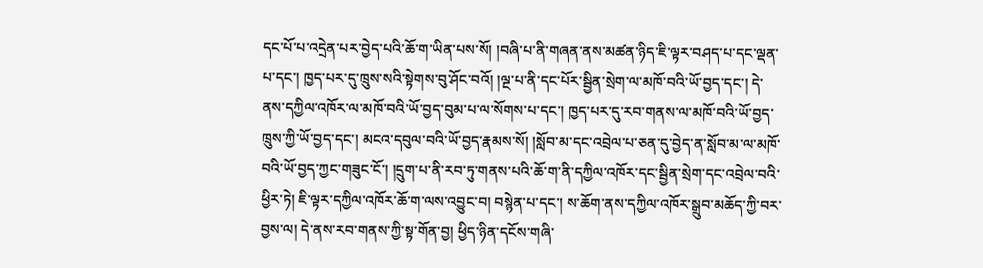དང་པོ་པ་འདྲེན་པར་བྱེད་པའི་ཆོ་ག་ཡིན་པས་སོ། །བཞི་པ་ནི་གཞན་ནས་མཚན་ཉིད་ཇི་ལྟར་བཤད་པ་དང་ལྡན་པ་དང་། ཁྱད་པར་དུ་ཁྲུས་སའི་སྟེགས་བུ་ཤོང་བའོ། །ལྔ་པ་ནི་དང་པོར་སྦྱིན་སྲེག་ལ་མཁོ་བའི་ཡོ་བྱད་དང་། དེ་ནས་དཀྱིལ་འཁོར་ལ་མཁོ་བའི་ཡོ་བྱད་བུམ་པ་ལ་སོགས་པ་དང་། ཁྱད་པར་དུ་རབ་གནས་ལ་མཁོ་བའི་ཡོ་བྱད་ཁྲུས་ཀྱི་ཡོ་བྱད་དང་། མངའ་དབུལ་བའི་ཡོ་བྱད་རྣམས་སོ། །སློབ་མ་དང་འབྲེལ་པ་ཅན་དུ་བྱེད་ན་སློབ་མ་ལ་མཁོ་བའི་ཡོ་བྱད་ཀྱང་གཟུང་ངོ་། །དྲུག་པ་ནི་རབ་ཏུ་གནས་པའི་ཆོ་ག་ནི་དཀྱིལ་འཁོར་དང་སྦྱིན་སྲེག་དང་འབྲེལ་བའི་ཕྱིར་ཏེ། ཇི་ལྟར་དཀྱིལ་འཁོར་ཆོ་ག་ལས་འབྱུང་བ། བསྙེན་པ་དང་། ས་ཆོག་ནས་དཀྱིལ་འཁོར་སྒྲུབ་མཆོད་ཀྱི་བར་བྱས་ལ། དེ་ནས་རབ་གནས་ཀྱི་སྟ་གོན་བྱ། ཕྱིད་ཉིན་དངོས་གཞི་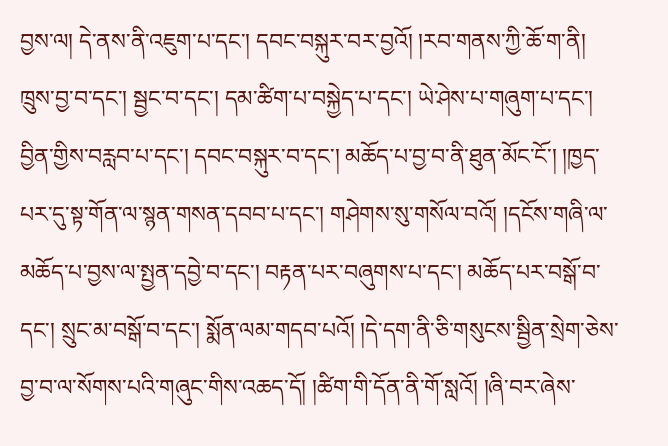བྱས་ལ། དེ་ནས་ནི་འཇུག་པ་དང་། དབང་བསྐུར་བར་བྱའོ། །རབ་གནས་ཀྱི་ཆོ་ག་ནི། ཁྲུས་བྱ་བ་དང་། སྦྱང་བ་དང་། དམ་ཚིག་པ་བསྐྱེད་པ་དང་། ཡེ་ཤེས་པ་གཞུག་པ་དང་། བྱིན་གྱིས་བརླབ་པ་དང་། དབང་བསྐུར་བ་དང་། མཆོད་པ་བྱ་བ་ནི་ཐུན་མོང་ངོ་། །ཁྱད་པར་དུ་སྟ་གོན་ལ་སྙན་གསན་དབབ་པ་དང་། གཤེགས་སུ་གསོལ་བའོ། །དངོས་གཞི་ལ་མཆོད་པ་བྱས་ལ་སྤྱན་དབྱེ་བ་དང་། བརྟན་པར་བཞུགས་པ་དང་། མཆོད་པར་བསྒོ་བ་དང་། སྲུང་མ་བསྒོ་བ་དང་། སྨོན་ལམ་གདབ་པའོ། །དེ་དག་ནི་ཅི་གསུངས་སྦྱིན་སྲེག་ཅེས་བྱ་བ་ལ་སོགས་པའི་གཞུང་གིས་འཆད་དོ། །ཚིག་གི་དོན་ནི་གོ་སླའོ། །ཞི་བར་ཞེས་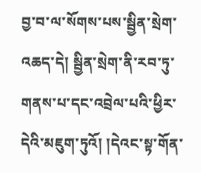བྱ་བ་ལ་སོགས་པས་སྦྱིན་སྲེག་འཆད་དེ། སྦྱིན་སྲེག་ནི་རབ་ཏུ་གནས་པ་དང་འབྲེལ་པའི་ཕྱིར་དེའི་མཇུག་ཏུའོ། །དེའང་སྟ་གོན་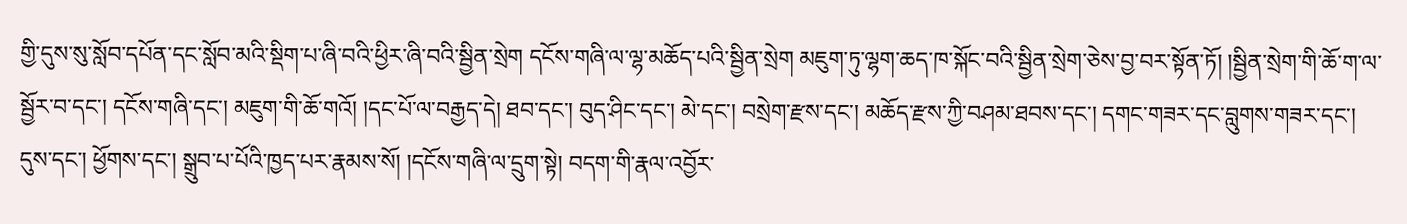གྱི་དུས་སུ་སློབ་དཔོན་དང་སློབ་མའི་སྡིག་པ་ཞི་བའི་ཕྱིར་ཞི་བའི་སྦྱིན་སྲེག དངོས་གཞི་ལ་ལྷ་མཆོད་པའི་སྦྱིན་སྲེག མཇུག་ཏུ་ལྷག་ཆད་ཁ་སྐོང་བའི་སྦྱིན་སྲེག་ཅེས་བྱ་བར་སྟོན་ཏོ། །སྦྱིན་སྲེག་གི་ཆོ་ག་ལ་སྦྱོར་བ་དང་། དངོས་གཞི་དང་། མཇུག་གི་ཆོ་གའོ། །དང་པོ་ལ་བརྒྱད་དེ། ཐབ་དང་། བུད་ཤིང་དང་། མེ་དང་། བསྲེག་རྫས་དང་། མཆོད་རྫས་ཀྱི་བཤམ་ཐབས་དང་། དགང་གཟར་དང་བླུགས་གཟར་དང་། དུས་དང་། ཕྱོགས་དང་། སྒྲུབ་པ་པོའི་ཁྱད་པར་རྣམས་སོ། །དངོས་གཞི་ལ་དྲུག་སྟེ། བདག་གི་རྣལ་འབྱོར་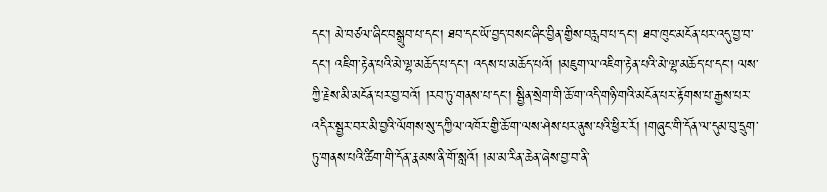དང་། མེ་བཙལ་ཞིང་བསྒྲུབ་པ་དང་། ཐབ་དང་ཡོ་བྱད་བསང་ཞིང་བྱིན་གྱིས་བརླབ་པ་དང་། ཐབ་ཁུང་མངོན་པར་འདུ་བྱ་བ་དང་། འཇིག་རྟེན་པའི་མེ་ལྷ་མཆོད་པ་དང་། འདས་པ་མཆོད་པའོ། །མཇུག་ལ་འཇིག་རྟེན་པའི་མེ་ལྷ་མཆོད་པ་དང་། ལས་ཀྱི་རྗེས་མི་མངོན་པར་བྱ་བའོ། །རབ་ཏུ་གནས་པ་དང་། སྦྱིན་སྲེག་གི་ཆོ་ག་འདི་གཉི་གའི་མངོན་པར་རྟོགས་པ་རྒྱས་པར་འདིར་སྦྱར་བར་མི་བྱའི་ལོགས་སུ་དཀྱིལ་འཁོར་གྱི་ཆོ་ག་ལས་ཤེས་པར་ནུས་པའི་ཕྱིར་རོ། །གཞུང་གི་དོན་ལ་དུམ་བུ་དྲུག་ཏུ་གནས་པའི་ཚིག་གི་དོན་རྣམས་ནི་གོ་སླའོ། །མ་མ་རིན་ཆེན་ཞེས་བྱ་བ་ནི་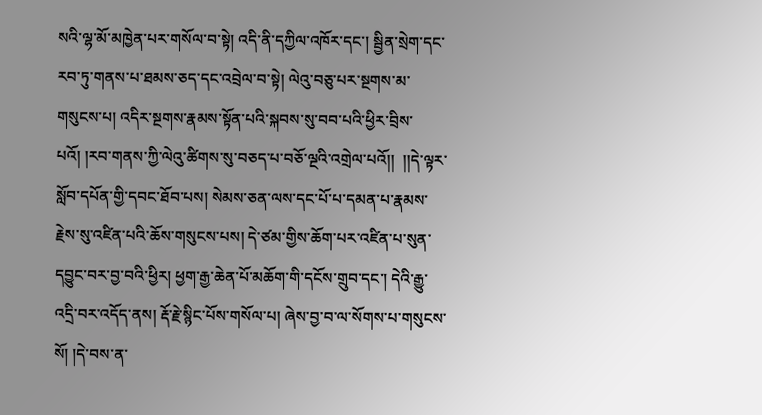སའི་ལྷ་མོ་མཁྱེན་པར་གསོལ་བ་སྟེ། འདི་ནི་དཀྱིལ་འཁོར་དང་། སྦྱིན་སྲེག་དང་རབ་ཏུ་གནས་པ་ཐམས་ཅད་དང་འབྲེལ་བ་སྟེ། ལེའུ་བཅུ་པར་སྔགས་མ་གསུངས་པ། འདིར་སྔགས་རྣམས་སྟོན་པའི་སྐབས་སུ་བབ་པའི་ཕྱིར་བྲིས་པའོ། །རབ་གནས་ཀྱི་ལེའུ་ཚིགས་སུ་བཅད་པ་བཅོ་ལྔའི་འགྲེལ་པའོ།།  །།དེ་ལྟར་སློབ་དཔོན་གྱི་དབང་ཐོབ་པས། སེམས་ཅན་ལས་དང་པོ་པ་དམན་པ་རྣམས་རྗེས་སུ་འཛིན་པའི་ཆོས་གསུངས་པས། དེ་ཙམ་གྱིས་ཆོག་པར་འཛིན་པ་སུན་དབྱུང་བར་བྱ་བའི་ཕྱིར། ཕྱག་རྒྱ་ཆེན་པོ་མཆོག་གི་དངོས་གྲུབ་དང་། དེའི་རྒྱུ་འདྲི་བར་འདོད་ནས། རྡོ་རྗེ་སྙིང་པོས་གསོལ་པ། ཞེས་བྱ་བ་ལ་སོགས་པ་གསུངས་སོ། །དེ་བས་ན་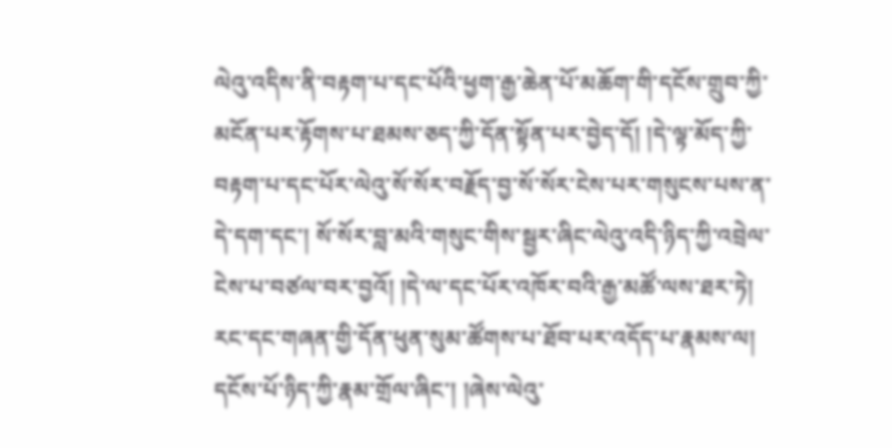ལེའུ་འདིས་ནི་བརྟག་པ་དང་པོའི་ཕྱག་རྒྱ་ཆེན་པོ་མཆོག་གི་དངོས་གྲུབ་ཀྱི་མངོན་པར་རྟོགས་པ་ཐམས་ཅད་ཀྱི་དོན་སྟོན་པར་བྱེད་དོ། །དེ་ལྟ་མོད་ཀྱི་བརྟག་པ་དང་པོར་ལེའུ་སོ་སོར་བརྗོད་བྱ་སོ་སོར་ངེས་པར་གསུངས་པས་ན་དེ་དག་དང་། སོ་སོར་བླ་མའི་གསུང་གིས་སྦྱར་ཞིང་ལེའུ་འདི་ཉིད་ཀྱི་འབྲེལ་ངེས་པ་བཙལ་བར་བྱའོ། །དེ་ལ་དང་པོར་འཁོར་བའི་རྒྱ་མཚོ་ལས་ཐར་ཏེ། རང་དང་གཞན་གྱི་དོན་ཕུན་སུམ་ཚོགས་པ་ཐོབ་པར་འདོད་པ་རྣམས་ལ། དངོས་པོ་ཉིད་ཀྱི་རྣམ་གྲོལ་ཞིང་། །ཞེས་ལེའུ་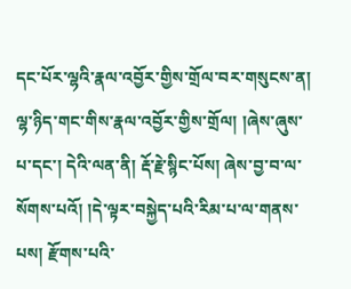དང་པོར་ལྷའི་རྣལ་འབྱོར་གྱིས་གྲོལ་བར་གསུངས་ན། ལྷ་ཉིད་གང་གིས་རྣལ་འབྱོར་གྱིས་གྲོལ། །ཞེས་ཞུས་པ་དང་། དེའི་ལན་ནི། རྡོ་རྗེ་སྙིང་པོས། ཞེས་བྱ་བ་ལ་སོགས་པའོ། །དེ་ལྟར་བསྐྱེད་པའི་རིམ་པ་ལ་གནས་པས། རྫོགས་པའི་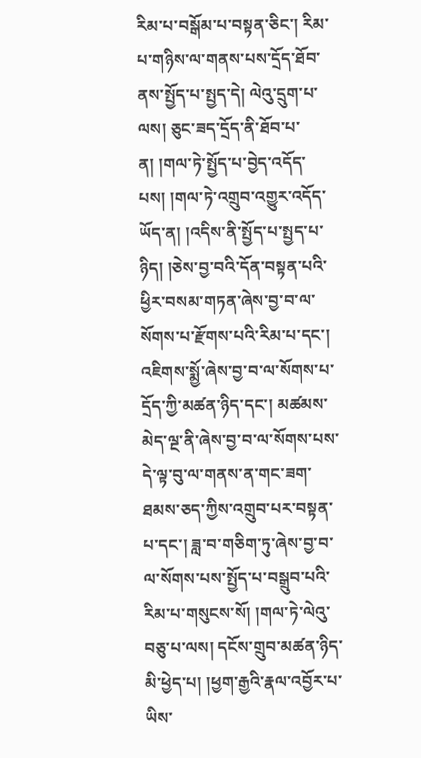རིམ་པ་བསྒོམ་པ་བསྟན་ཅིང་། རིམ་པ་གཉིས་ལ་གནས་པས་དྲོད་ཐོབ་ནས་སྤྱོད་པ་སྤྱད་དེ། ལེའུ་དྲུག་པ་ལས། ཅུང་ཟད་དྲོད་ནི་ཐོབ་པ་ན། །གལ་ཏེ་སྤྱོད་པ་བྱེད་འདོད་པས། །གལ་ཏེ་འགྲུབ་འགྱུར་འདོད་ཡོད་ན། །འདིས་ནི་སྤྱོད་པ་སྤྱད་པ་ཉིད། །ཅེས་བྱ་བའི་དོན་བསྟན་པའི་ཕྱིར་བསམ་གཏན་ཞེས་བྱ་བ་ལ་སོགས་པ་རྫོགས་པའི་རིམ་པ་དང་། འཇིགས་སྨྱོ་ཞེས་བྱ་བ་ལ་སོགས་པ་དྲོད་ཀྱི་མཚན་ཉིད་དང་། མཚམས་མེད་ལྔ་ནི་ཞེས་བྱ་བ་ལ་སོགས་པས་དེ་ལྟ་བུ་ལ་གནས་ན་གང་ཟག་ཐམས་ཅད་ཀྱིས་འགྲུབ་པར་བསྟན་པ་དང་། ཟླ་བ་གཅིག་ཏུ་ཞེས་བྱ་བ་ལ་སོགས་པས་སྤྱོད་པ་བསྒྲུབ་པའི་རིམ་པ་གསུངས་སོ། །གལ་ཏེ་ལེའུ་བཅུ་པ་ལས། དངོས་གྲུབ་མཚན་ཉིད་མི་ཕྱེད་པ། །ཕྱག་རྒྱའི་རྣལ་འབྱོར་པ་ཡིས་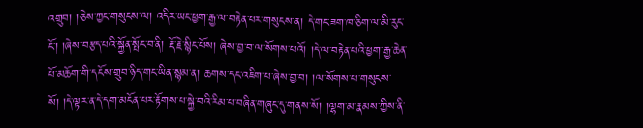འགྲུབ། །ཅེས་ཀྱང་གསུངས་ལ། འདིར་ཡང་ཕྱག་རྒྱ་ལ་བརྟེན་པར་གསུངས་ན། དེ་གང་ཟག་ཁ་ཅིག་ལ་མི་རུང་ངོ་། །ཞེས་བརྩད་པའི་སྐྱོན་སྤོང་བ་ནི། རྡོ་རྗེ་སྙིང་པོས། ཞེས་བྱ་བ་ལ་སོགས་པའོ། །དེ་ལ་བརྟེན་པའི་ཕྱག་རྒྱ་ཆེན་པོ་མཆོག་གི་དངོས་གྲུབ་ཉིད་གང་ཡིན་སྙམ་ན། ཆགས་དང་འཇིག་པ་ཞེས་བྱ་བ། །ལ་སོགས་པ་གསུངས་སོ། །དེ་ལྟར་ན་དེ་དག་མངོན་པར་རྟོགས་པ་སྐྱེ་བའི་རིམ་པ་བཞིན་གཞུང་དུ་གནས་སོ། །ལྷག་མ་རྣམས་ཀྱིས་ནི་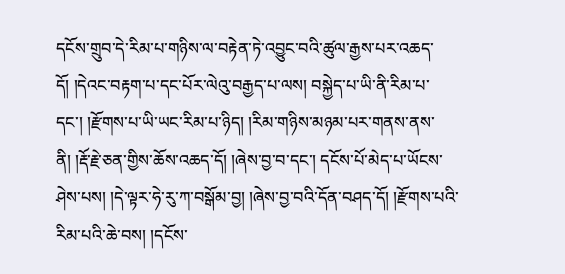དངོས་གྲུབ་དེ་རིམ་པ་གཉིས་ལ་བརྟེན་ཏེ་འབྱུང་བའི་ཚུལ་རྒྱས་པར་འཆད་དོ། །དེའང་བརྟག་པ་དང་པོར་ལེའུ་བརྒྱད་པ་ལས། བསྐྱེད་པ་ཡི་ནི་རིམ་པ་དང་། །རྫོགས་པ་ཡི་ཡང་རིམ་པ་ཉིད། །རིམ་གཉིས་མཉམ་པར་གནས་ནས་ནི། །རྡོ་རྗེ་ཅན་གྱིས་ཆོས་འཆད་དོ། །ཞེས་བྱ་བ་དང་། དངོས་པོ་མེད་པ་ཡོངས་ཤེས་པས། །དེ་ལྟར་ཧེ་རུ་ཀ་བསྒོམ་བྱ། །ཞེས་བྱ་བའི་དོན་བཤད་དོ། །རྫོགས་པའི་རིམ་པའི་ཆེ་བས། །དངོས་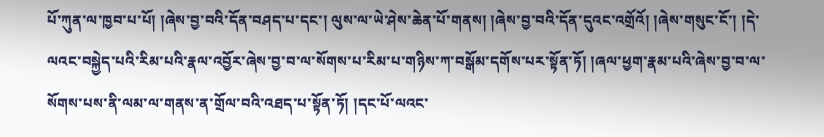པོ་ཀུན་ལ་ཁྱབ་པ་པོ། །ཞེས་བྱ་བའི་དོན་བཤད་པ་དང་། ལུས་ལ་ཡེ་ཤེས་ཆེན་པོ་གནས། །ཞེས་བྱ་བའི་དོན་དུའང་འགྲོའོ། །ཞེས་གསུང་ངོ་། །དེ་ལའང་བསྐྱེད་པའི་རིམ་པའི་རྣལ་འབྱོར་ཞེས་བྱ་བ་ལ་སོགས་པ་རིམ་པ་གཉིས་ཀ་བསྒོམ་དགོས་པར་སྟོན་ཏོ། །ཞལ་ཕྱག་རྣམ་པའི་ཞེས་བྱ་བ་ལ་སོགས་པས་ནི་ལམ་ལ་གནས་ན་གྲོལ་བའི་འཐད་པ་སྟོན་ཏོ། །དང་པོ་ལའང་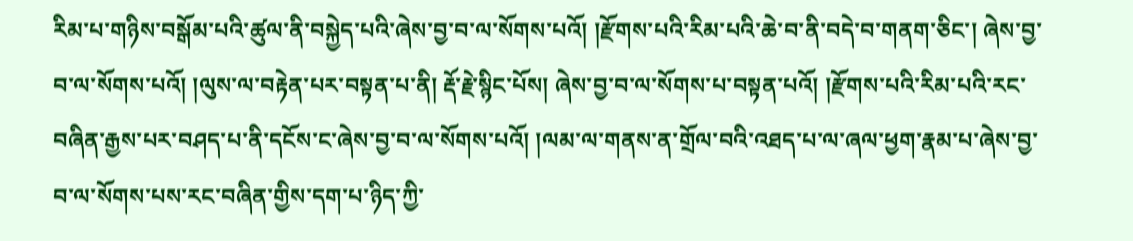རིམ་པ་གཉིས་བསྒོམ་པའི་ཚུལ་ནི་བསྐྱེད་པའི་ཞེས་བྱ་བ་ལ་སོགས་པའོ། །རྫོགས་པའི་རིམ་པའི་ཆེ་བ་ནི་བདེ་བ་གནག་ཅིང་། ཞེས་བྱ་བ་ལ་སོགས་པའོ། །ལུས་ལ་བརྟེན་པར་བསྟན་པ་ནི། རྡོ་རྗེ་སྙིང་པོས། ཞེས་བྱ་བ་ལ་སོགས་པ་བསྟན་པའོ། །རྫོགས་པའི་རིམ་པའི་རང་བཞིན་རྒྱས་པར་བཤད་པ་ནི་དངོས་ང་ཞེས་བྱ་བ་ལ་སོགས་པའོ། །ལམ་ལ་གནས་ན་གྲོལ་བའི་འཐད་པ་ལ་ཞལ་ཕྱག་རྣམ་པ་ཞེས་བྱ་བ་ལ་སོགས་པས་རང་བཞིན་གྱིས་དག་པ་ཉིད་ཀྱི་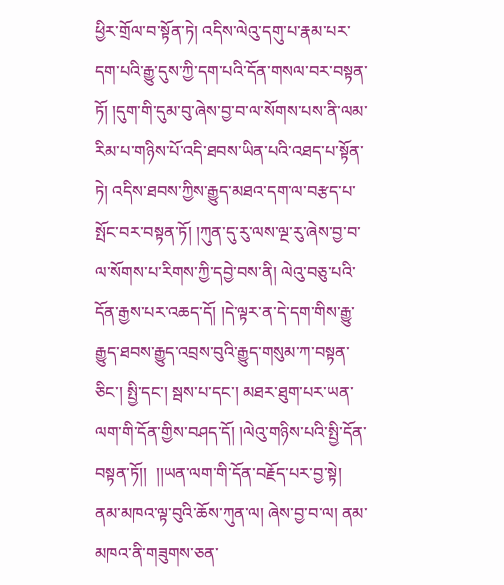ཕྱིར་གྲོལ་བ་སྟོན་ཏེ། འདིས་ལེའུ་དགུ་པ་རྣམ་པར་དག་པའི་རྒྱུ་དུས་ཀྱི་དག་པའི་དོན་གསལ་བར་བསྟན་ཏོ། །དུག་གི་དུམ་བུ་ཞེས་བྱ་བ་ལ་སོགས་པས་ནི་ལམ་རིམ་པ་གཉིས་པོ་འདི་ཐབས་ཡིན་པའི་འཐད་པ་སྟོན་ཏེ། འདིས་ཐབས་ཀྱིས་རྒྱུད་མཐའ་དག་ལ་བརྩད་པ་སྤོང་བར་བསྟན་ཏོ། །ཀུན་དུ་རུ་ལས་ལྔ་རུ་ཞེས་བྱ་བ་ལ་སོགས་པ་རིགས་ཀྱི་དབྱེ་བས་ནི། ལེའུ་བཅུ་པའི་དོན་རྒྱས་པར་འཆད་དོ། །དེ་ལྟར་ན་དེ་དག་གིས་རྒྱུ་རྒྱུད་ཐབས་རྒྱུད་འབྲས་བུའི་རྒྱུད་གསུམ་ཀ་བསྟན་ཅིང་། སྤྱི་དང་། སྦས་པ་དང་། མཐར་ཐུག་པར་ཡན་ལག་གི་དོན་གྱིས་བཤད་དོ། །ལེའུ་གཉིས་པའི་སྤྱི་དོན་བསྟན་ཏོ།།  །།ཡན་ལག་གི་དོན་བརྗོད་པར་བྱ་སྟེ། ནམ་མཁའ་ལྟ་བུའི་ཆོས་ཀུན་ལ། ཞེས་བྱ་བ་ལ། ནམ་མཁའ་ནི་གཟུགས་ཅན་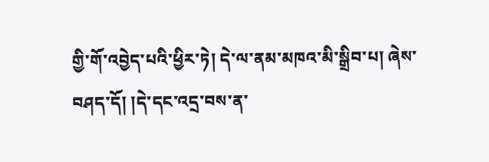གྱི་གོ་འབྱེད་པའི་ཕྱིར་ཏེ། དེ་ལ་ནམ་མཁའ་མི་སྒྲིབ་པ། ཞེས་བཤད་དོ། །དེ་དང་འདྲ་བས་ན་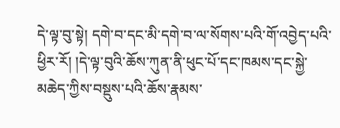དེ་ལྟ་བུ་སྟེ། དགེ་བ་དང་མི་དགེ་བ་ལ་སོགས་པའི་གོ་འབྱེད་པའི་ཕྱིར་རོ། །དེ་ལྟ་བུའི་ཆོས་ཀུན་ནི་ཕུང་པོ་དང་ཁམས་དང་སྐྱེ་མཆེད་ཀྱིས་བསྡུས་པའི་ཆོས་རྣམས་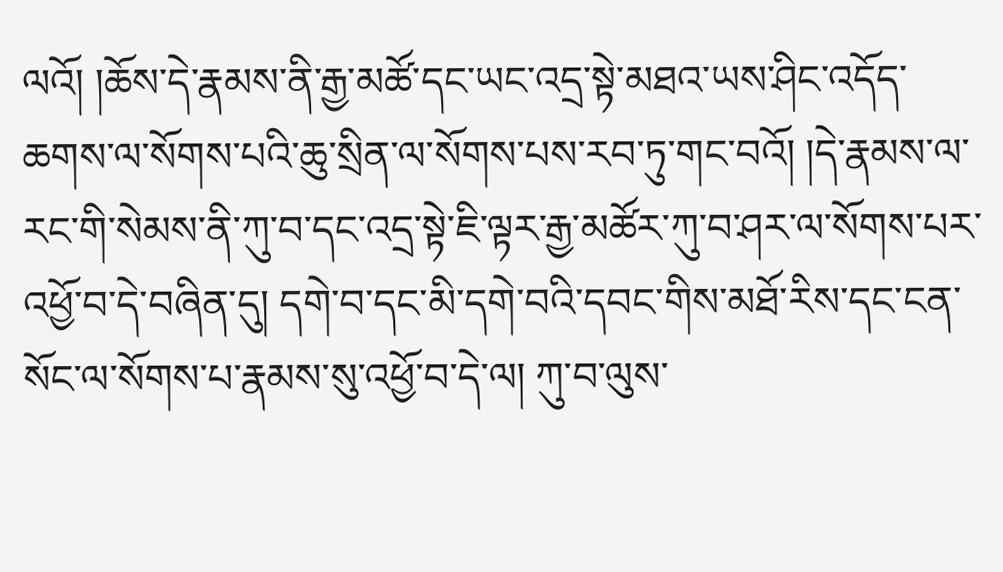ལའོ། །ཆོས་དེ་རྣམས་ནི་རྒྱ་མཚོ་དང་ཡང་འདྲ་སྟེ་མཐའ་ཡས་ཤིང་འདོད་ཆགས་ལ་སོགས་པའི་ཆུ་སྲིན་ལ་སོགས་པས་རབ་ཏུ་གང་བའོ། །དེ་རྣམས་ལ་རང་གི་སེམས་ནི་ཀུ་བ་དང་འདྲ་སྟེ་ཇི་ལྟར་རྒྱ་མཚོར་ཀུ་བ་ཤར་ལ་སོགས་པར་འཕྱོ་བ་དེ་བཞིན་དུ། དགེ་བ་དང་མི་དགེ་བའི་དབང་གིས་མཐོ་རིས་དང་ངན་སོང་ལ་སོགས་པ་རྣམས་སུ་འཕྱོ་བ་དེ་ལ། ཀུ་བ་ལུས་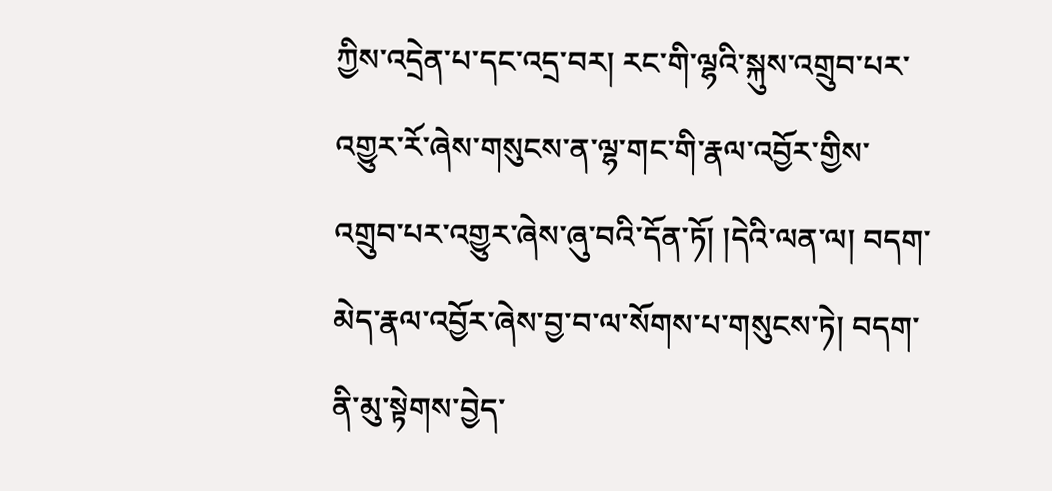ཀྱིས་འདྲེན་པ་དང་འདྲ་བར། རང་གི་ལྷའི་སྐུས་འགྲུབ་པར་འགྱུར་རོ་ཞེས་གསུངས་ན་ལྷ་གང་གི་རྣལ་འབྱོར་གྱིས་འགྲུབ་པར་འགྱུར་ཞེས་ཞུ་བའི་དོན་ཏོ། །དེའི་ལན་ལ། བདག་མེད་རྣལ་འབྱོར་ཞེས་བྱ་བ་ལ་སོགས་པ་གསུངས་ཏེ། བདག་ནི་མུ་སྟེགས་བྱེད་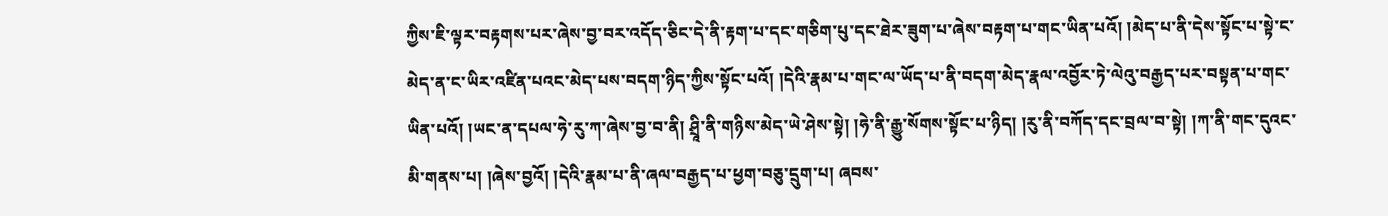ཀྱིས་ཇི་ལྟར་བརྟགས་པར་ཞེས་བྱ་བར་འདོད་ཅིང་དེ་ནི་རྟག་པ་དང་གཅིག་པུ་དང་ཐེར་ཟུག་པ་ཞེས་བརྟག་པ་གང་ཡིན་པའོ། །མེད་པ་ནི་དེས་སྟོང་པ་སྟེ་ང་མེད་ན་ང་ཡིར་འཛིན་པའང་མེད་པས་བདག་ཉིད་ཀྱིས་སྟོང་པའོ། །དེའི་རྣམ་པ་གང་ལ་ཡོད་པ་ནི་བདག་མེད་རྣལ་འབྱོར་ཏེ་ལེའུ་བརྒྱད་པར་བསྟན་པ་གང་ཡིན་པའོ། །ཡང་ན་དཔལ་ཧེ་རུ་ཀ་ཞེས་བྱ་བ་ནི། ཤྲཱི་ནི་གཉིས་མེད་ཡེ་ཤེས་སྟེ། །ཧེ་ནི་རྒྱུ་སོགས་སྟོང་པ་ཉིད། །རུ་ནི་བཀོད་དང་བྲལ་བ་སྟེ། །ཀ་ནི་གང་དུའང་མི་གནས་པ། །ཞེས་བྱའོ། །དེའི་རྣམ་པ་ནི་ཞལ་བརྒྱད་པ་ཕྱག་བཅུ་དྲུག་པ། ཞབས་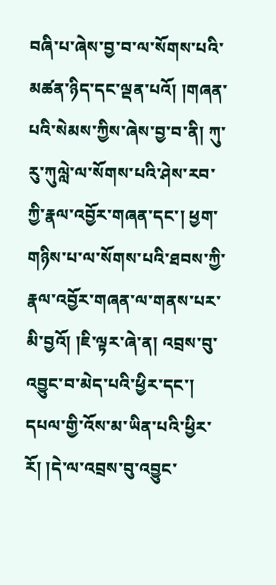བཞི་པ་ཞེས་བྱ་བ་ལ་སོགས་པའི་མཚན་ཉིད་དང་ལྡན་པའོ། །གཞན་པའི་སེམས་ཀྱིས་ཞེས་བྱ་བ་ནི། ཀུ་རུ་ཀུལླེ་ལ་སོགས་པའི་ཤེས་རབ་ཀྱི་རྣལ་འབྱོར་གཞན་དང་། ཕྱག་གཉིས་པ་ལ་སོགས་པའི་ཐབས་ཀྱི་རྣལ་འབྱོར་གཞན་ལ་གནས་པར་མི་བྱའོ། །ཇི་ལྟར་ཞེ་ན། འབྲས་བུ་འབྱུང་བ་མེད་པའི་ཕྱིར་དང་། དཔལ་གྱི་འོས་མ་ཡིན་པའི་ཕྱིར་རོ། །དེ་ལ་འབྲས་བུ་འབྱུང་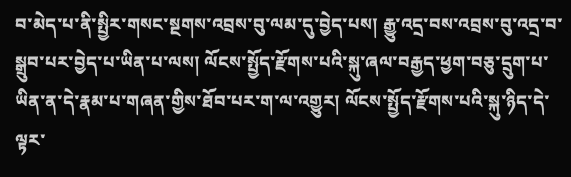བ་མེད་པ་ནི་སྤྱིར་གསང་སྔགས་འབྲས་བུ་ལམ་དུ་བྱེད་པས། རྒྱུ་འདྲ་བས་འབྲས་བུ་འདྲ་བ་སྒྲུབ་པར་བྱེད་པ་ཡིན་པ་ལས། ལོངས་སྤྱོད་རྫོགས་པའི་སྐུ་ཞལ་བརྒྱད་ཕྱག་བཅུ་དྲུག་པ་ཡིན་ན་དེ་རྣམ་པ་གཞན་གྱིས་ཐོབ་པར་ག་ལ་འགྱུར། ལོངས་སྤྱོད་རྫོགས་པའི་སྐུ་ཉིད་དེ་ལྟར་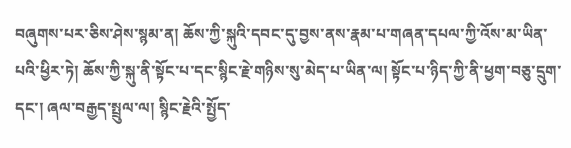བཞུགས་པར་ཅིས་ཤེས་སྙམ་ན། ཆོས་ཀྱི་སྐུའི་དབང་དུ་བྱས་ནས་རྣམ་པ་གཞན་དཔལ་ཀྱི་འོས་མ་ཡིན་པའི་ཕྱིར་ཏེ། ཆོས་ཀྱི་སྐུ་ནི་སྟོང་པ་དང་སྙིང་རྗེ་གཉིས་སུ་མེད་པ་ཡིན་ལ། སྟོང་པ་ཉིད་ཀྱི་ནི་ཕྱག་བཅུ་དྲུག་དང་། ཞལ་བརྒྱད་སྤྲུལ་ལ། སྙིང་རྗེའི་སྤྱོད་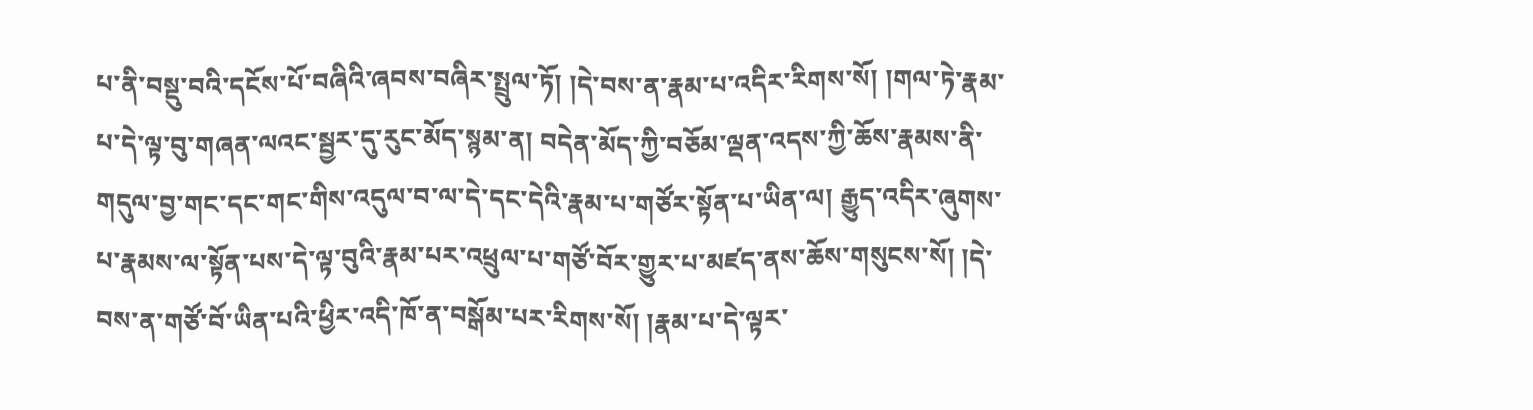པ་ནི་བསྡུ་བའི་དངོས་པོ་བཞིའི་ཞབས་བཞིར་སྤྲུལ་ཏོ། །དེ་བས་ན་རྣམ་པ་འདིར་རིགས་སོ། །གལ་ཏེ་རྣམ་པ་དེ་ལྟ་བུ་གཞན་ལའང་སྦྱར་དུ་རུང་མོད་སྙམ་ན། བདེན་མོད་ཀྱི་བཅོམ་ལྡན་འདས་ཀྱི་ཆོས་རྣམས་ནི་གདུལ་བྱ་གང་དང་གང་གིས་འདུལ་བ་ལ་དེ་དང་དེའི་རྣམ་པ་གཙོར་སྟོན་པ་ཡིན་ལ། རྒྱུད་འདིར་ཞུགས་པ་རྣམས་ལ་སྟོན་པས་དེ་ལྟ་བུའི་རྣམ་པར་འཕྲུལ་པ་གཙོ་བོར་གྱུར་པ་མཛད་ནས་ཆོས་གསུངས་སོ། །དེ་བས་ན་གཙོ་བོ་ཡིན་པའི་ཕྱིར་འདི་ཁོ་ན་བསྒོམ་པར་རིགས་སོ། །རྣམ་པ་དེ་ལྟར་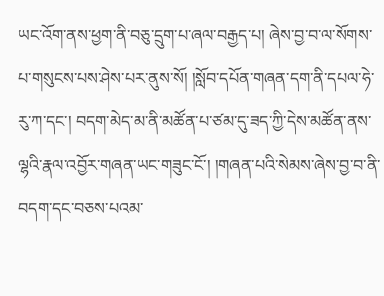ཡང་འོག་ནས་ཕྱག་ནི་བཅུ་དྲུག་པ་ཞལ་བརྒྱད་པ། ཞེས་བྱ་བ་ལ་སོགས་པ་གསུངས་པས་ཤེས་པར་ནུས་སོ། །སློབ་དཔོན་གཞན་དག་ནི་དཔལ་ཧེ་རུ་ཀ་དང་། བདག་མེད་མ་ནི་མཚོན་པ་ཙམ་དུ་ཟད་ཀྱི་དེས་མཚོན་ནས་ལྷའི་རྣལ་འབྱོར་གཞན་ཡང་གཟུང་ངོ་། །གཞན་པའི་སེམས་ཞེས་བྱ་བ་ནི་བདག་དང་བཅས་པའམ་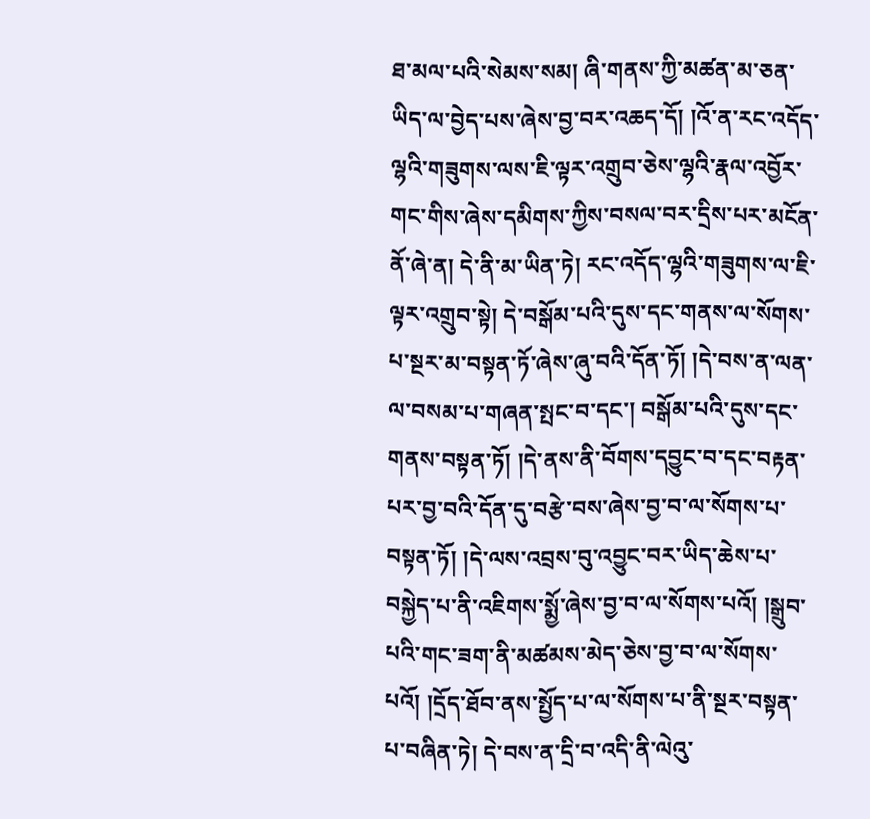ཐ་མལ་པའི་སེམས་སམ། ཞི་གནས་ཀྱི་མཚན་མ་ཅན་ཡིད་ལ་བྱེད་པས་ཞེས་བྱ་བར་འཆད་དོ། །འོ་ན་རང་འདོད་ལྷའི་གཟུགས་ལས་ཇི་ལྟར་འགྲུབ་ཅེས་ལྷའི་རྣལ་འབྱོར་གང་གིས་ཞེས་དམིགས་ཀྱིས་བསལ་བར་དྲིས་པར་མངོན་ནོ་ཞེ་ན། དེ་ནི་མ་ཡིན་ཏེ། རང་འདོད་ལྷའི་གཟུགས་ལ་ཇི་ལྟར་འགྲུབ་སྟེ། དེ་བསྒོམ་པའི་དུས་དང་གནས་ལ་སོགས་པ་སྔར་མ་བསྟན་ཏོ་ཞེས་ཞུ་བའི་དོན་ཏོ། །དེ་བས་ན་ལན་ལ་བསམ་པ་གཞན་སྤང་བ་དང་། བསྒོམ་པའི་དུས་དང་གནས་བསྟན་ཏོ། །དེ་ནས་ནི་བོགས་དབྱུང་བ་དང་བརྟན་པར་བྱ་བའི་དོན་དུ་བརྩེ་བས་ཞེས་བྱ་བ་ལ་སོགས་པ་བསྟན་ཏོ། །དེ་ལས་འབྲས་བུ་འབྱུང་བར་ཡིད་ཆེས་པ་བསྐྱེད་པ་ནི་འཇིགས་སྨྱོ་ཞེས་བྱ་བ་ལ་སོགས་པའོ། །སྒྲུབ་པའི་གང་ཟག་ནི་མཚམས་མེད་ཅེས་བྱ་བ་ལ་སོགས་པའོ། །དྲོད་ཐོབ་ནས་སྤྱོད་པ་ལ་སོགས་པ་ནི་སྔར་བསྟན་པ་བཞིན་ཏེ། དེ་བས་ན་དྲི་བ་འདི་ནི་ལེའུ་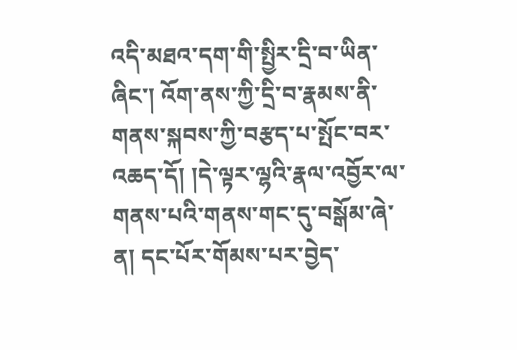འདི་མཐའ་དག་གི་སྤྱིར་དྲི་བ་ཡིན་ཞིང་། འོག་ནས་ཀྱི་དྲི་བ་རྣམས་ནི་གནས་སྐབས་ཀྱི་བརྩད་པ་སྤོང་བར་འཆད་དོ། །དེ་ལྟར་ལྷའི་རྣལ་འབྱོར་ལ་གནས་པའི་གནས་གང་དུ་བསྒོམ་ཞེ་ན། དང་པོར་གོམས་པར་བྱེད་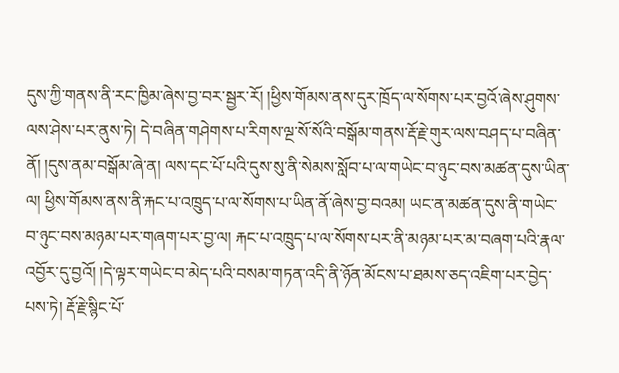དུས་ཀྱི་གནས་ནི་རང་ཁྱིམ་ཞེས་བྱ་བར་སྦྱར་རོ། །ཕྱིས་གོམས་ནས་དུར་ཁྲོད་ལ་སོགས་པར་བྱའོ་ཞེས་ཤུགས་ལས་ཤེས་པར་ནུས་ཏེ། དེ་བཞིན་གཤེགས་པ་རིགས་ལྔ་སོ་སོའི་བསྒོམ་གནས་རྡོ་རྗེ་གུར་ལས་བཤད་པ་བཞིན་ནོ། །དུས་ནམ་བསྒོམ་ཞེ་ན། ལས་དང་པོ་པའི་དུས་སུ་ནི་སེམས་སློབ་པ་ལ་གཡེང་བ་ཉུང་བས་མཚན་དུས་ཡིན་ལ། ཕྱིས་གོམས་ནས་ནི་རྐང་པ་འཁྲུད་པ་ལ་སོགས་པ་ཡིན་ནོ་ཞེས་བྱ་བའམ། ཡང་ན་མཚན་དུས་ནི་གཡེང་བ་ཉུང་བས་མཉམ་པར་གཞག་པར་བྱ་ལ། རྐང་པ་འཁྲུད་པ་ལ་སོགས་པར་ནི་མཉམ་པར་མ་བཞག་པའི་རྣལ་འབྱོར་དུ་བྱའོ། །དེ་ལྟར་གཡེང་བ་མེད་པའི་བསམ་གཏན་འདི་ནི་ཉོན་མོངས་པ་ཐམས་ཅད་འཇིག་པར་བྱེད་པས་ཏེ། རྡོ་རྗེ་སྙིང་པོ་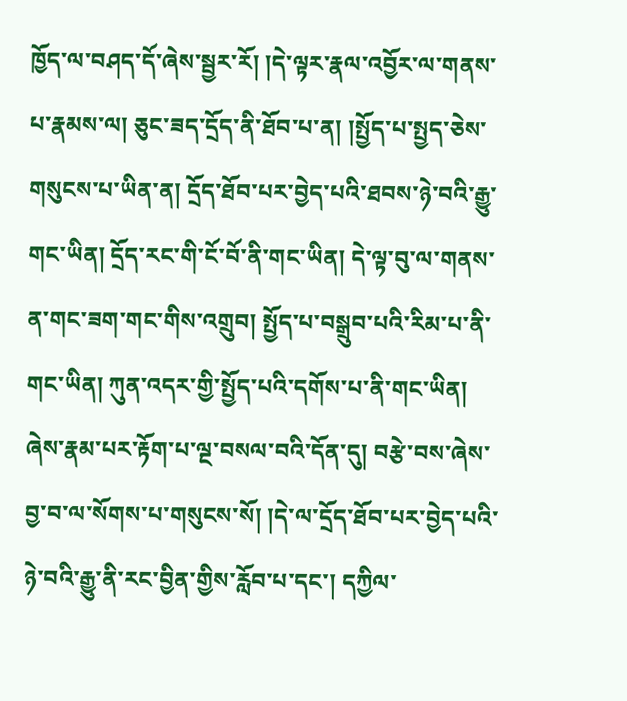ཁྱོད་ལ་བཤད་དོ་ཞེས་སྦྱར་རོ། །དེ་ལྟར་རྣལ་འབྱོར་ལ་གནས་པ་རྣམས་ལ། ཅུང་ཟད་དྲོད་ནི་ཐོབ་པ་ན། །སྤྱོད་པ་སྤྱད་ཅེས་གསུངས་པ་ཡིན་ན། དྲོད་ཐོབ་པར་བྱེད་པའི་ཐབས་ཉེ་བའི་རྒྱུ་གང་ཡིན། དྲོད་རང་གི་ངོ་བོ་ནི་གང་ཡིན། དེ་ལྟ་བུ་ལ་གནས་ན་གང་ཟག་གང་གིས་འགྲུབ། སྤྱོད་པ་བསྒྲུབ་པའི་རིམ་པ་ནི་གང་ཡིན། ཀུན་འདར་གྱི་སྤྱོད་པའི་དགོས་པ་ནི་གང་ཡིན། ཞེས་རྣམ་པར་རྟོག་པ་ལྔ་བསལ་བའི་དོན་དུ། བརྩེ་བས་ཞེས་བྱ་བ་ལ་སོགས་པ་གསུངས་སོ། །དེ་ལ་དྲོད་ཐོབ་པར་བྱེད་པའི་ཉེ་བའི་རྒྱུ་ནི་རང་བྱིན་གྱིས་རློབ་པ་དང་། དཀྱིལ་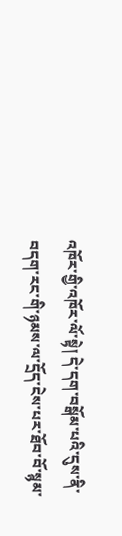འཁོར་གྱི་འཁོར་ལོ་སྟེ། དེ་དག་བསྒོམ་པའི་དུས་ནི་བདག་རང་གི་ཉམས་ལ་དྲོད་ངེས་པར་ཐོབ་བོ་སྙམ་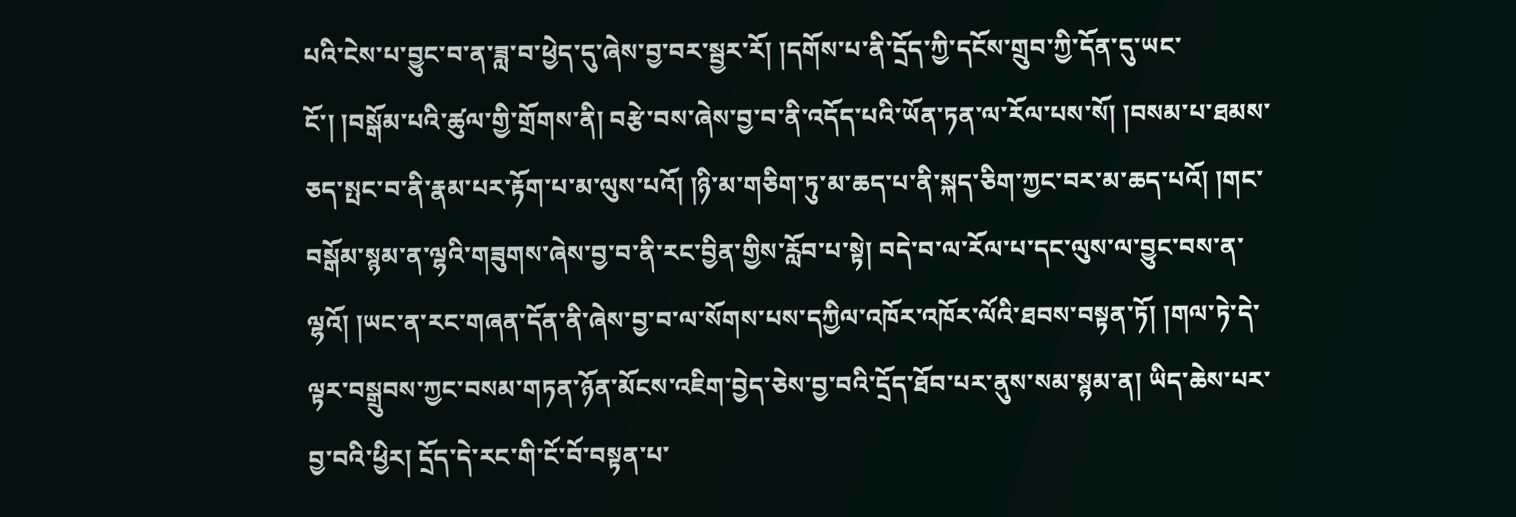པའི་ངེས་པ་བྱུང་བ་ན་ཟླ་བ་ཕྱེད་དུ་ཞེས་བྱ་བར་སྦྱར་རོ། །དགོས་པ་ནི་དྲོད་ཀྱི་དངོས་གྲུབ་ཀྱི་དོན་དུ་ཡང་ངོ་། །བསྒོམ་པའི་ཚུལ་གྱི་གྲོགས་ནི། བརྩེ་བས་ཞེས་བྱ་བ་ནི་འདོད་པའི་ཡོན་ཏན་ལ་རོལ་པས་སོ། །བསམ་པ་ཐམས་ཅད་སྤང་བ་ནི་རྣམ་པར་རྟོག་པ་མ་ལུས་པའོ། །ཉི་མ་གཅིག་ཏུ་མ་ཆད་པ་ནི་སྐད་ཅིག་ཀྱང་བར་མ་ཆད་པའོ། །གང་བསྒོམ་སྙམ་ན་ལྷའི་གཟུགས་ཞེས་བྱ་བ་ནི་རང་བྱིན་གྱིས་རློབ་པ་སྟེ། བདེ་བ་ལ་རོལ་པ་དང་ལུས་ལ་བྱུང་བས་ན་ལྷའོ། །ཡང་ན་རང་གཞན་དོན་ནི་ཞེས་བྱ་བ་ལ་སོགས་པས་དཀྱིལ་འཁོར་འཁོར་ལོའི་ཐབས་བསྟན་ཏོ། །གལ་ཏེ་དེ་ལྟར་བསྒྲུབས་ཀྱང་བསམ་གཏན་ཉོན་མོངས་འཇིག་བྱེད་ཅེས་བྱ་བའི་དྲོད་ཐོབ་པར་ནུས་སམ་སྙམ་ན། ཡིད་ཆེས་པར་བྱ་བའི་ཕྱིར། དྲོད་དེ་རང་གི་ངོ་བོ་བསྟན་པ་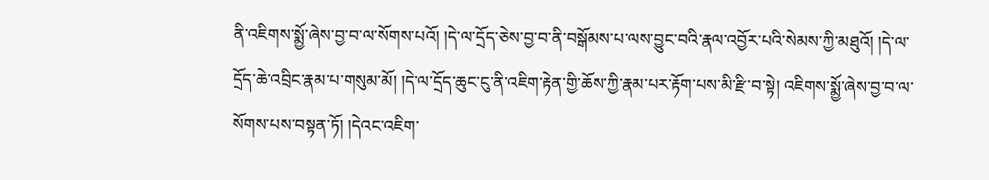ནི་འཇིགས་སྨྱོ་ཞེས་བྱ་བ་ལ་སོགས་པའོ། །དེ་ལ་དྲོད་ཅེས་བྱ་བ་ནི་བསྒོམས་པ་ལས་བྱུང་བའི་རྣལ་འབྱོར་པའི་སེམས་ཀྱི་མཐུའོ། །དེ་ལ་དྲོད་ཆེ་འབྲིང་རྣམ་པ་གསུམ་མོ། །དེ་ལ་དྲོད་ཆུང་ངུ་ནི་འཇིག་རྟེན་གྱི་ཆོས་ཀྱི་རྣམ་པར་རྟོག་པས་མི་རྫི་བ་སྟེ། འཇིགས་སྨྱོ་ཞེས་བྱ་བ་ལ་སོགས་པས་བསྟན་ཏོ། །དེའང་འཇིག་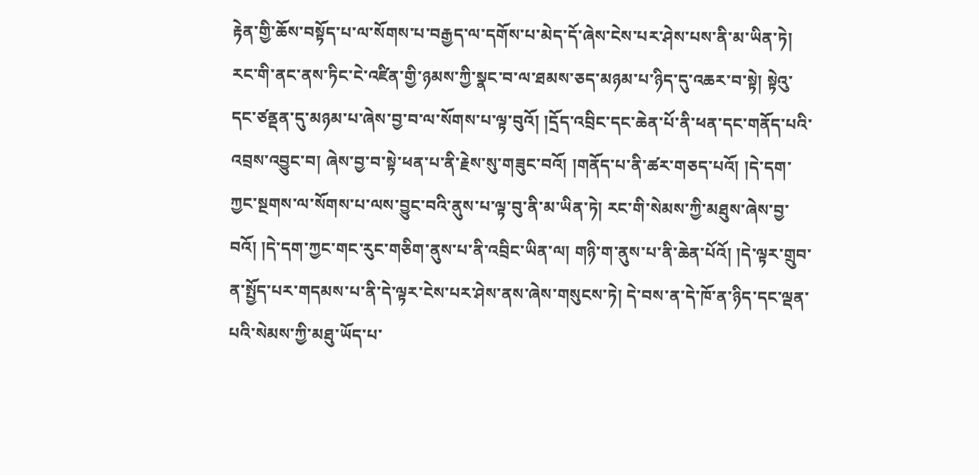རྟེན་གྱི་ཆོས་བསྟོད་པ་ལ་སོགས་པ་བརྒྱད་ལ་དགོས་པ་མེད་དོ་ཞེས་ངེས་པར་ཤེས་པས་ནི་མ་ཡིན་ཏེ། རང་གི་ནང་ནས་ཏིང་ངེ་འཛིན་གྱི་ཉམས་ཀྱི་སྣང་བ་ལ་ཐམས་ཅད་མཉམ་པ་ཉིད་དུ་འཆར་བ་སྟེ། སྟེའུ་དང་ཙནྡན་དུ་མཉམ་པ་ཞེས་བྱ་བ་ལ་སོགས་པ་ལྟ་བུའོ། །དྲོད་འབྲིང་དང་ཆེན་པོ་ནི་ཕན་དང་གནོད་པའི་འབྲས་འབྱུང་བ། ཞེས་བྱ་བ་སྟེ་ཕན་པ་ནི་རྗེས་སུ་གཟུང་བའོ། །གནོད་པ་ནི་ཚར་གཅད་པའོ། །དེ་དག་ཀྱང་སྔགས་ལ་སོགས་པ་ལས་བྱུང་བའི་ནུས་པ་ལྟ་བུ་ནི་མ་ཡིན་ཏེ། རང་གི་སེམས་ཀྱི་མཐུས་ཞེས་བྱ་བའོ། །དེ་དག་ཀྱང་གང་རུང་གཅིག་ནུས་པ་ནི་འབྲིང་ཡིན་ལ། གཉི་ག་ནུས་པ་ནི་ཆེན་པོའོ། །དེ་ལྟར་གྲུབ་ན་སྤྱོད་པར་གདམས་པ་ནི་དེ་ལྟར་ངེས་པར་ཤེས་ནས་ཞེས་གསུངས་ཏེ། དེ་བས་ན་དེ་ཁོ་ན་ཉིད་དང་ལྡན་པའི་སེམས་ཀྱི་མཐུ་ཡོད་པ་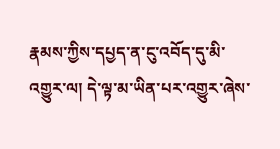རྣམས་ཀྱིས་དཔྱད་ན་ངུ་འབོད་དུ་མི་འགྱུར་ལ། དེ་ལྟ་མ་ཡིན་པར་འགྱུར་ཞེས་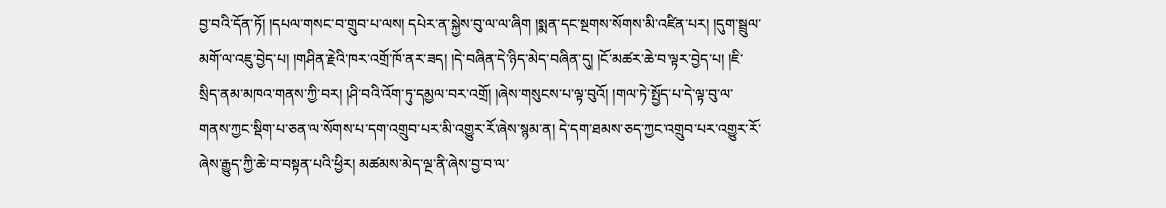བྱ་བའི་དོན་ཏོ། །དཔལ་གསང་བ་གྲུབ་པ་ལས། དཔེར་ན་སྐྱེས་བུ་ལ་ལ་ཞིག །སྨན་དང་སྔགས་སོགས་མི་འཛིན་པར། །དུག་སྦྲུལ་མགོ་ལ་འཇུ་བྱེད་པ། །གཤིན་རྗེའི་ཁར་འགྲོ་ཁོ་ནར་ཟད། །དེ་བཞིན་དེ་ཉིད་མེད་བཞིན་དུ། །ངོ་མཚར་ཆེ་བ་ལྟར་བྱེད་པ། །ཇི་སྲིད་ནམ་མཁའ་གནས་ཀྱི་བར། །ཤི་བའི་འོག་ཏུ་དམྱལ་བར་འགྲོ། །ཞེས་གསུངས་པ་ལྟ་བུའོ། །གལ་ཏེ་སྤྱོད་པ་དེ་ལྟ་བུ་ལ་གནས་ཀྱང་སྡིག་པ་ཅན་ལ་སོགས་པ་དག་འགྲུབ་པར་མི་འགྱུར་རོ་ཞེས་སྙམ་ན། དེ་དག་ཐམས་ཅད་ཀྱང་འགྲུབ་པར་འགྱུར་རོ་ཞེས་རྒྱུད་ཀྱི་ཆེ་བ་བསྟན་པའི་ཕྱིར། མཚམས་མེད་ལྔ་ནི་ཞེས་བྱ་བ་ལ་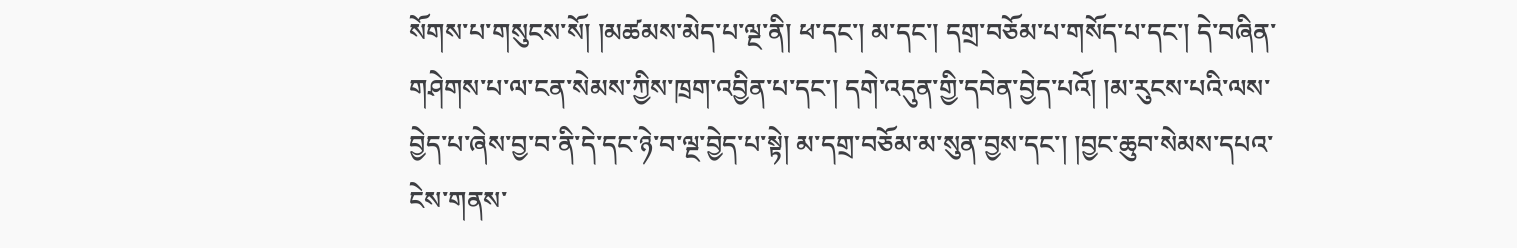སོགས་པ་གསུངས་སོ། །མཚམས་མེད་པ་ལྔ་ནི། ཕ་དང་། མ་དང་། དགྲ་བཅོམ་པ་གསོད་པ་དང་། དེ་བཞིན་གཤེགས་པ་ལ་ངན་སེམས་ཀྱིས་ཁྲག་འབྱིན་པ་དང་། དགེ་འདུན་གྱི་དབེན་བྱེད་པའོ། །མ་རུངས་པའི་ལས་བྱེད་པ་ཞེས་བྱ་བ་ནི་དེ་དང་ཉེ་བ་ལྔ་བྱེད་པ་སྟེ། མ་དགྲ་བཅོམ་མ་སུན་བྱས་དང་། །བྱང་ཆུབ་སེམས་དཔའ་ངེས་གནས་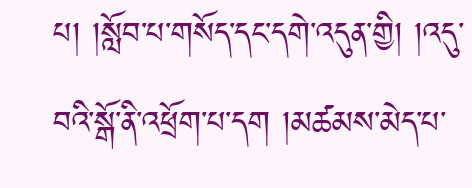པ། །སློབ་པ་གསོད་དང་དགེ་འདུན་གྱི། །འདུ་བའི་སྒོ་ནི་འཕྲོག་པ་དག །མཚམས་མེད་པ་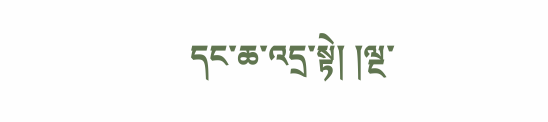དང་ཆ་འདྲ་སྟེ། །ལྔ་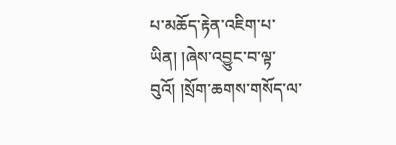པ་མཆོད་རྟེན་འཇིག་པ་ཡིན། །ཞེས་འབྱུང་བ་ལྟ་བུའོ། །སྲོག་ཆགས་གསོད་ལ་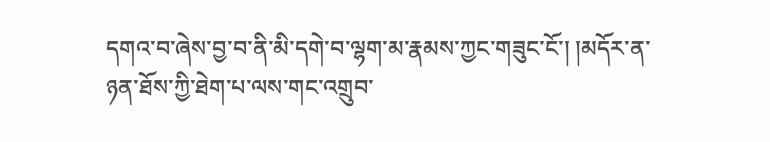དགའ་བ་ཞེས་བྱ་བ་ནི་མི་དགེ་བ་ལྷག་མ་རྣམས་ཀྱང་གཟུང་ངོ་། །མདོར་ན་ཉན་ཐོས་ཀྱི་ཐེག་པ་ལས་གང་འགྲུབ་